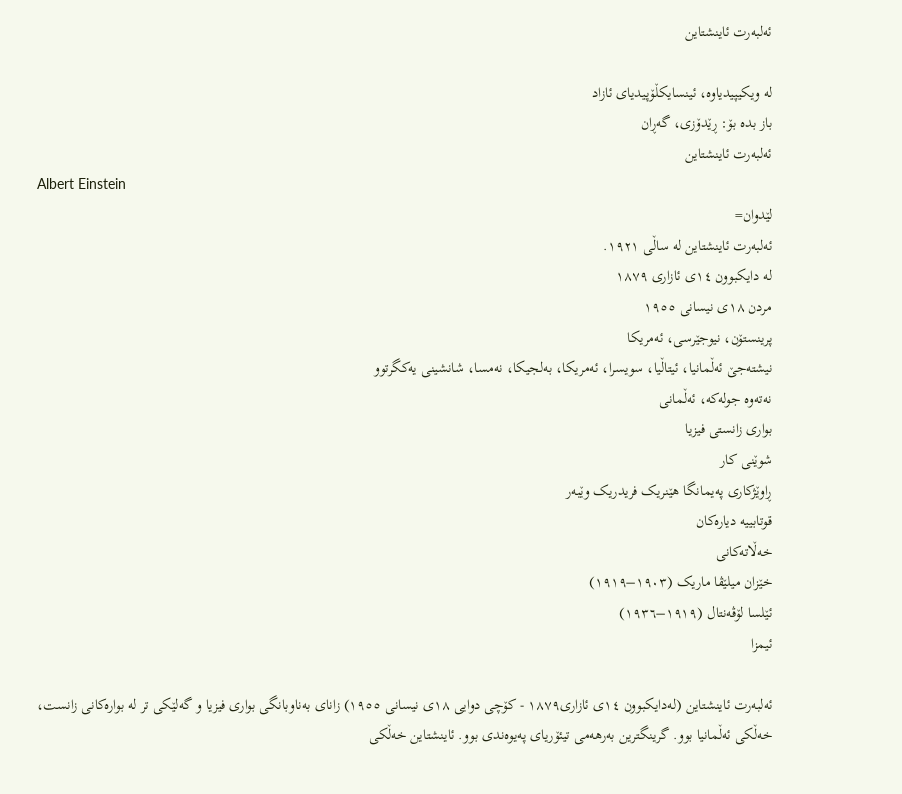ئەلبەرت ئاینشتاین

لە ویکیپیدیاوە، ئینسایکڵۆپیدیای ئازاد
باز بدە بۆ: ڕێدۆزی، گەڕان
ئەلبەرت ئاینشتاین
Albert Einstein
لێدوان=
ئەلبەرت ئاینشتاین لە ساڵی ١٩٢١.
لە دایکبوون ١٤ی ئازاری ١٨٧٩
مردن ١٨ی نیسانی ١٩٥٥
پرینستۆن، نیوجێرسی، ئەمریکا
نیشتەجێ ئەڵمانیا، ئیتاڵیا، سویسرا، ئەمریکا، بەلجیکا، نەمسا، شانشینی یەکگرتوو
نەتەوە جولەکە، ئەڵمانی
بواری زانستی فیزیا
شوێنی کار
ڕاوێژکاری پەیمانگا هێنریک فریدریک وێبەر
قوتابییە دیارەکان
خەڵاتەکانی
خێزان میلێڤا ماریک (١٩٠٣–١٩١٩)
ئێلسا لۆڤەنتال (١٩١٩–١٩٣٦)
ئیمزا

ئەلبەرت ئاینشتاین (لەدایکبوون ١٤ی ئازاری١٨٧٩ - کۆچی دوایی ١٨ی نیسانی ١٩٥٥) زانای بەناوبانگی بواری فیزیا و گەلێکی تر لە بوارەکانی زانست، خەڵکی ئەڵمانیا بوو. گرینگترین بەرھەمی تیئۆریای پەیوەندی بوو. ئاینشتاین خەڵکی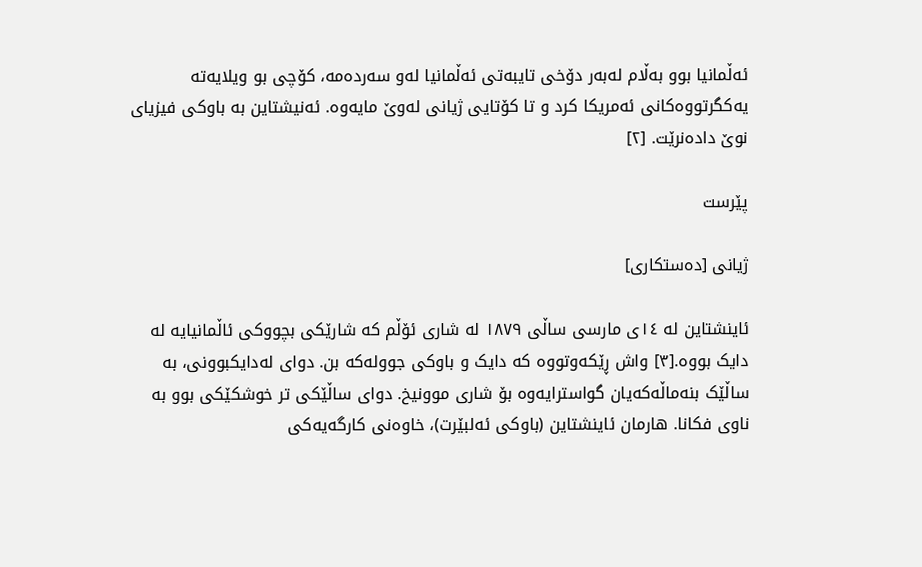ئەڵمانیا بوو بەڵام لەبەر دۆخی تایبەتی ئەڵمانیا لەو سەردەمە، کۆچی بو ویلایەتە یەکگرتووەکانی ئەمریکا کرد و تا کۆتایی ژیانی لەوێ مایەوە. ئەنیشتاین بە باوکی فیزیای نوێ دادەنرێت. [٢]

پێرست

ژیانی [دەستکاری]

ئاینشتاین لە ١٤ی مارسی ساڵی ١٨٧٩ لە شاری ئۆڵم کە شارێکی بچووکی ئاڵمانیایە لە دایک بووە.[٣] واش ڕێکەوتووە کە دایک و باوکی جوولەکە‌ بن. دوای لەدایکبوونی، بە ساڵێک بنەماڵەکەیان گواسترایەوە بۆ شاری موونیخ. دوای ساڵێکی تر خوشکێکی بوو بە ناوی فکانا. ھارمان ئاینشتاین (باوکی ئەلبێرت)، خاوەنی کارگەیەکی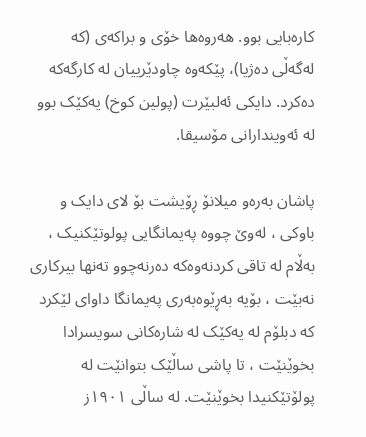کارەبایی بوو. ھەروەھا خۆی و براکەی (کە لەگەڵی دەژیا)، پێکەوە چاودێرییان لە کارگەکە دەکرد. دایکی ئەلبێرت (پولین کوخ) یەکێک بوو لە ئەویندارانی مۆسیقا.

پاشان بەرەو میلانۆ ڕۆیشت بۆ لای دایک و باوکی ، لەوێ چووە پەیمانگایی پولوتێکنیک ، بەڵام لە تاقی کردنەوەکە دەرنەچوو تەنھا بیرکاری نەبێت ، بۆیە بەڕێوەبەری پەیمانگا داوای لێکرد کە دبلۆم لە یەکێک لە شارەکانی سویسرادا بخوێنێت ، تا پاشی ساڵێک بتوانێت لە پولۆتێکنیدا بخوێنێت. لە ساڵی ١٩٠١ز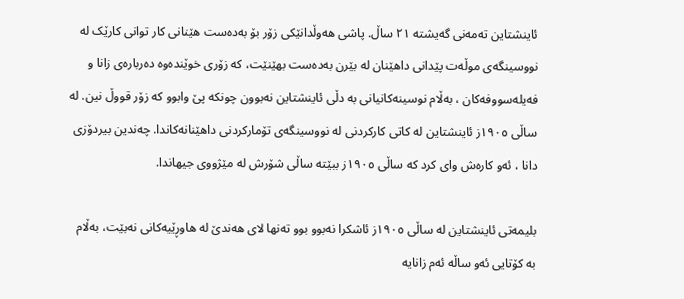ئاینشتاین تەمەنی گەیشتە ٢١ ساڵ. پاشی ھەوڵدانێکی زۆر بۆ بەدەست ھێنانی کار توانی کارێک لە نووسینگەی موڵەت پێدانی داھێنان لە بێرن بەدەست بھێنێت، کە زۆری خوێندەوە دەربارەی زانا و فەیلەسووفەکان ، بەڵام نوسینەکانیانی بە دڵی ئاینشتاین نەبوون چونکە پێ وابوو کە زۆر قووڵ نین. لە ساڵی ١٩٠٥ز ئاینشتاین لە کاتی کارکردنی لە نووسینگەی تۆمارکردنی داھێنانەکاندا. چەندین بیردۆزی دانا ، ئەو کارەش وای کرد کە ساڵی ١٩٠٥ز ببێتە ساڵی شۆرش لە مێژووی جیھاندا.

بلیمەتی ئاینشتاین لە ساڵی ١٩٠٥ز ئاشکرا نەبوو بوو تەنھا لای ھەندێ لە ھاوڕێیەکانی نەبێت، بەڵام بە کۆتایی ئەو ساڵە ئەم زانایە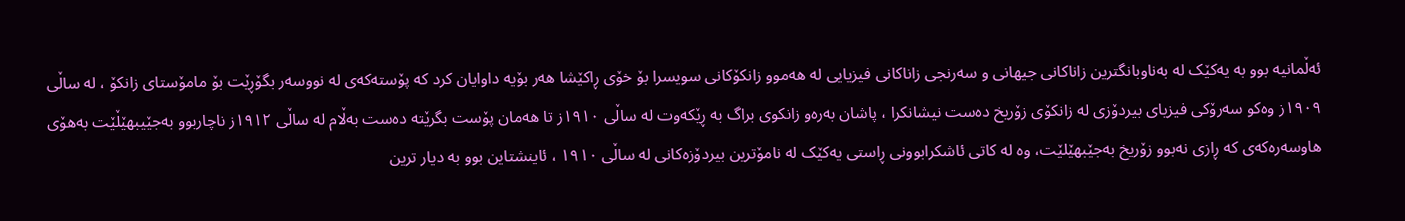ئەڵمانیە بوو بە یەکێک لە بەناوبانگترین زاناکانی جیھانی و سەرنجی زاناکانی فیزیایی لە ھەموو زانکۆکانی سویسرا بۆ خۆی ڕاکێشا ھەر بۆیە داوایان کرد کە پۆستەکەی لە نووسەر بگۆڕێت بۆ مامۆستای زانکۆ ، لە ساڵی ١٩٠٩ز وەکو سەرۆکی فیزیای بیردۆزی لە زانکۆی زۆریخ دەست نیشانکرا ، پاشان بەرەو زانکوی براگ بە ڕێکەوت لە ساڵی ١٩١٠ز تا ھەمان پۆست بگرێتە دەست بەڵام لە ساڵی ١٩١٢ز ناچاربوو بەجێیبھێڵێت بەھۆی ھاوسەرەکەی کە ڕازی نەبوو زۆریخ بەجێبھێلێت، وە لە کاتی ئاشکرابوونی ڕاستی یەکێک لە نامۆترین بیردۆزەکانی لە ساڵی ١٩١٠ ، ئاینشتاین بوو بە دیار ترین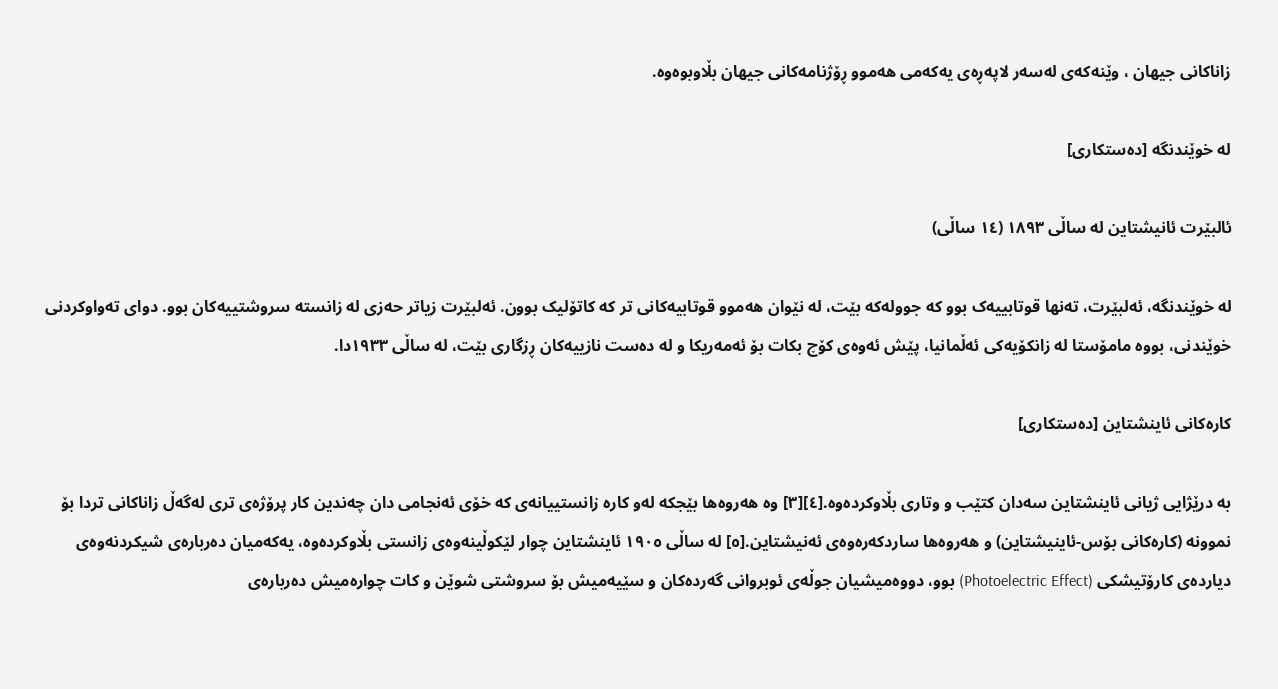زاناکانی جیھان ، وێنەکەی لەسەر لاپەڕەی یەکەمی ھەموو ڕۆژنامەکانی جیھان بڵاوبوەوە.

لە خوێندنگە [دەستکاری]

ئالبێرت ئانیشتاین لە ساڵی ١٨٩٣ (١٤ ساڵی)

لە خوێندنگە،‌ ئەلبێرت، تەنھا قوتابییەک بوو کە جوولەکە‌ بێت، لە نێوان ھەموو قوتابیەکانی تر کە کاتۆلیک بوون. ئەلبێرت زیاتر حەزی لە زانستە سروشتییەکان بوو. دوای تەواوکردنی خوێندنی، بووە مامۆستا لە زانکۆیەکی ئەڵمانیا، پێش ئەوەی کۆچ بکات بۆ ئەمەریکا و لە دەست نازییەکان ڕزگاری بێت، لە ساڵی ١٩٣٣دا.

کارەکانی ئاینشتاین [دەستکاری]

بە درێژایی ژیانی ئاینشتاین سەدان کتێب و وتاری بڵاوکردەوە.[٤][٣] وە هەروەها بێجکە لەو کارە زانستییانەی کە خۆی ئەنجامی دان چەندین کار پرۆژەی تری لەگەڵ زاناکانی تردا بۆ نموونە (کارەکانی بۆس-ئاینیشتاین) و هەروەها ساردکەرەوەی ئەنیشتاین.[٥] لە ساڵی ١٩٠٥ ئاینشتاین چوار لێکوڵینەوەی زانستی بڵاوکردەوە، یەکەمیان دەربارەی شیکردنەوەی دیاردەی کارۆتیشکی (Photoelectric Effect) بوو، دووەمیشیان جوڵەی ئوبروانی گەردەکان و سێیەمیش بۆ سروشتی شوێن و کات چوارەمیش دەربارەی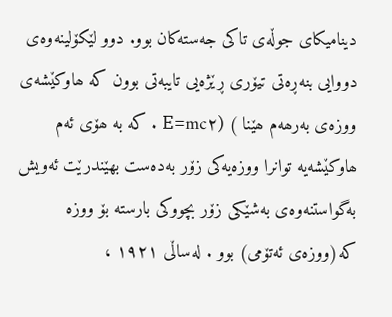دینامیکای جوڵەی تاکی جەستەکان بوو. دوو لێکۆلینەوەی دووایی بنەڕەتی تیۆری ڕێژەیی تایبەتی بوون کە ھاوکێشەی ووزەی بەرھەم ھێنا ) (E=mc٢ . کە بە ھۆی ئەم ھاوکێشەیە توانرا ووزەیەکی زۆر بەدەست بھێندرێت ئەویش بەگواستنەوەی بەشێکی زۆر بچووکی بارستە بۆ ووزە کە(ووزەی ئەتۆمی) بوو . لەساڵی ١٩٢١ ،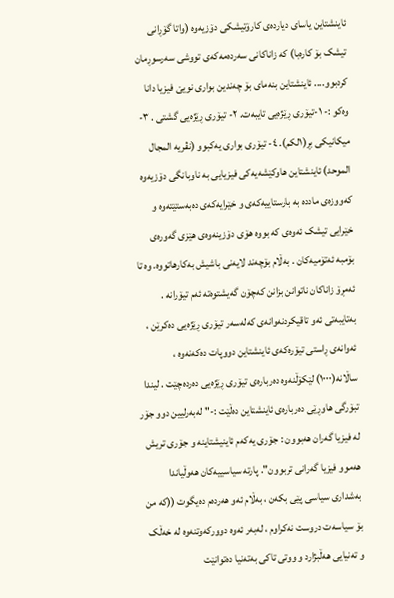ئاینشتاین یاسای دیاردەی کارۆتیشکی دۆزیەوە (واتا گۆڕانی تیشک بۆ کارەبا) کە زاناکانی سەردەمەکەی تووشی سەرسوڕمان کردبوو.... ئاینشتاین بنەمای بۆ چەندین بواری نویێ فیزیا دانا وەکو :- ١-تیۆری ڕێژەیی تایبەت. ٢- تیۆری ڕێژەیی گشتی . ٣- میکانیکی بڕ(١لکم). ٤- تیۆری بواری یەکبوو (نڤریە المجال الموحد) ئاینشتاین ھاوکێشەیەکی فیزیایی بە ناوبانگی دۆزیەوە کەووزەی ماددە بە بارستاییەکەی و خێرایەکەی دەبەستێتەوە و خێرایی تیشک ئەوەی کە بووە ھۆی دۆزینەوەی ھێزی گەورەی بۆمبە ئەتۆمیەکان . بەڵام بۆچەند لایەنی باشیش بەکارھاتووە. وە تا ئەمڕۆ زاناکان ناتوانن بزانن کەچۆن گەیشتوەتە ئەم تیۆرانە . بەتایبەتی ئەو تاقیکردنەوانەی کەلەسەر تیۆری ڕێژەیی دەکرێن ، ئەوانەی ڕاستی تیۆرەکەی ئاینشتاین دووپات دەکەنەوە ، ساڵانە(١٠٠٠) لێکۆڵنەوە دەربارەی تیۆری ڕێژەیی دەردەچێت . لیندا تبۆرگی ھاوڕێی دەربارەی ئاینشتاین دەڵێت :-" لەبەرلیین دوو جۆر لە فیزیا گەران ھەبوون : جۆری یەکەم ئاینیشتاینە و جۆری تریش ھەموو فیزیا گەرانی تربوون". پارتە سیاسییەکان ھەوڵیاندا بەشداری سیاسی پێی بکەن ، بەڵام ئەو ھەردەم دەیگوت ((کە من بۆ سیاسەت دروست نەکراوم ، لەبەر ئەوە دوورکەوتنەوە لە خەڵک و تەنیایی ھەڵبژارد و ووتی تاکی بەتەنیا دەتوانێت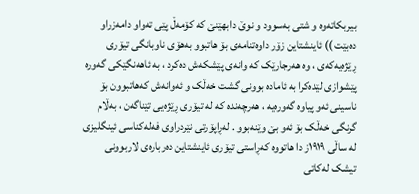بیربکاتەوە و شتی بەسوود و نوێ دابھێنێ کە کۆمەڵ پێی تەواو دامەزراو دەبێت )) ئاینشتاین زۆر داوەتنامەی بۆ ھاتبوو بەھۆی ناوبانگی تیۆری ڕێژەیەکەی ، وە ھەرجارێک کە وانەی پێشکەش دەکرد ، بە ئاھەنگێکی گەورە پێشوازی لێدەکرا بە ئامادە بوونی گشت خەڵک و ئەوانەش کەھاتبوون بۆ ناسینی ئەو پیاوە گەورەیە ، ھەرچەندە کە لە تیۆری ڕێژەیی تێناگەن ، بەڵام گرنگی خەڵک بۆ ئەو بێ وێنەبوو . لەڕاپۆرتی نێردراوی فەلەکناسی ئینگلیزی لە ساڵی ١٩١٩ز دا ھاتووە کەڕاستی تیۆری ئاینشتاین دەربارەی لاربوونی تیشک لەکاتی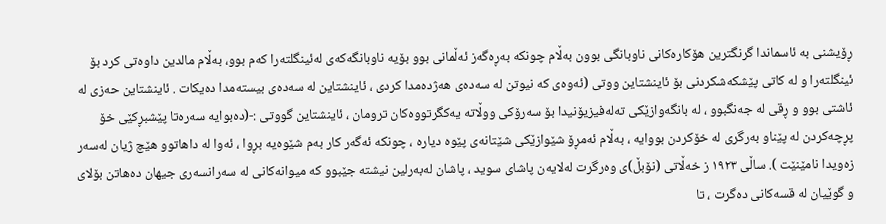ڕۆیشنی بە ئاسماندا گرنگترین ھۆکارەکانی ناوبانگی بوون بەڵام چونکە بەڕەگەز ئەڵمانی بوو بۆیە ناوبانگەکەی لەئینگلتەرا کەم بوو، بەڵام مالدین داوەتی کرد بۆ ئینگلتەرا و لە کاتی پێشکەشکردنی بۆ ئاینشتاین ووتی (ئەوەی کە نیوتن لە سەدەی ھەژدەمدا کردی ، ئاینشتاین لە سەدەی بیستەمدا دەیکات . ئاینشتاین حەزی لە ئاشتی بوو و ڕقی لە جەنگبوو ، لە بانگەوازێکی تەلەفیزیۆنیدا بۆ سەرۆکی ووڵاتە یەکگرتووەکان ترومان ، ئاینشتاین گووتی :-(دەبوایە سەرەتا پێشبڕکێی خۆ پڕچەکردن لە پێناو بەرگری لە خۆکردن بووایە ، بەڵام ئەمڕۆ شێوازێکی شێتانەی پێوە دیارە ، چونکە ئەگەر کار بەم شێوەیە بڕوا ، ئەوا لە داھاتوو ھێچ ژیان لەسەر زەویدا نامێنێت ). ساڵی ١٩٢٣ ز خەڵاتی (نۆبڵ)ی وەرگرت لەلایەن پاشای سوید ، پاشان لەبەرلین نیشتە جێبوو کە میوانەکانی لە سەرانسەری جیھان دەھاتن بۆلای و گوێیان لە قسەکانی دەگرت ، تا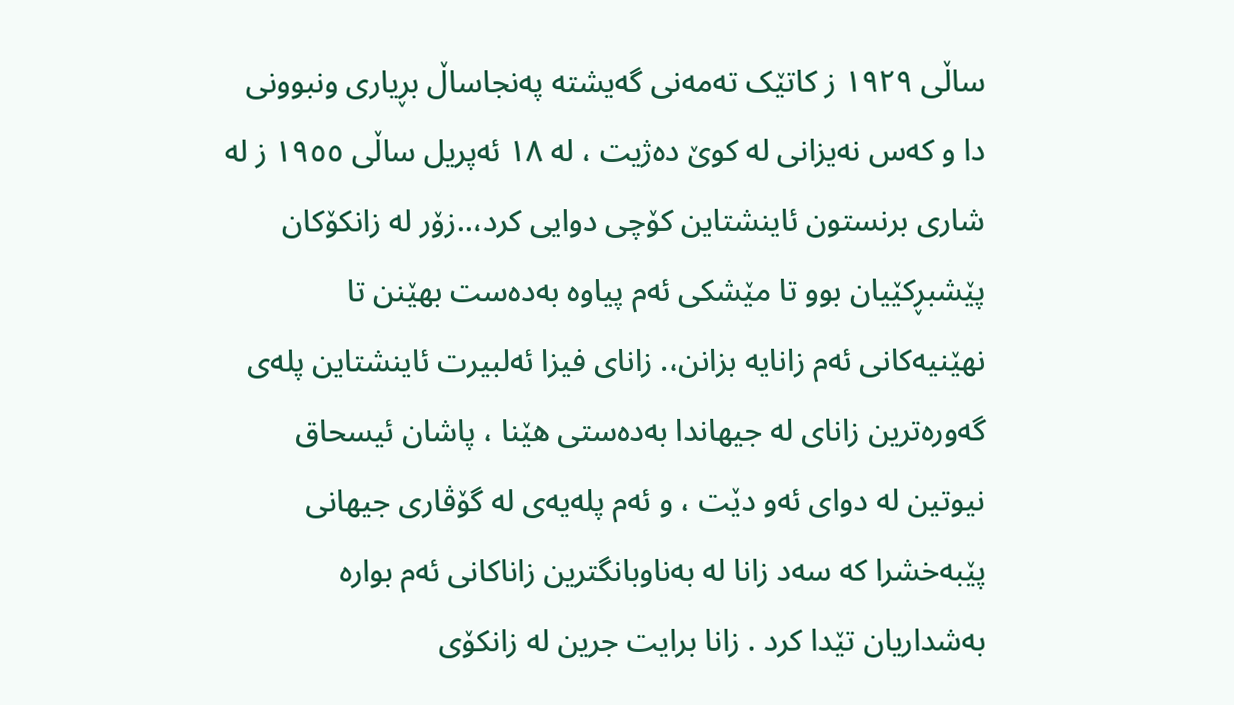ساڵی ١٩٢٩ ز کاتێک تەمەنی گەیشتە پەنجاساڵ بڕیاری ونبوونی دا و کەس نەیزانی لە کوێ دەژیت ، لە ١٨ ئەپریل ساڵی ١٩٥٥ ز لە شاری برنستون ئاینشتاین کۆچی دوایی کرد،..زۆر لە زانکۆکان پێشبڕکێیان بوو تا مێشکی ئەم پیاوە بەدەست بھێنن تا نھێنیەکانی ئەم زانایە بزانن،. زانای فیزا ئەلبیرت ئاینشتاین پلەی گەورەترین زانای لە جیھاندا بەدەستی ھێنا ، پاشان ئیسحاق نیوتین لە دوای ئەو دێت ، و ئەم پلەیەی لە گۆڤاری جیھانی پێبەخشرا کە سەد زانا لە بەناوبانگترین زاناکانی ئەم بوارە بەشداریان تێدا کرد . زانا برایت جرین لە زانکۆی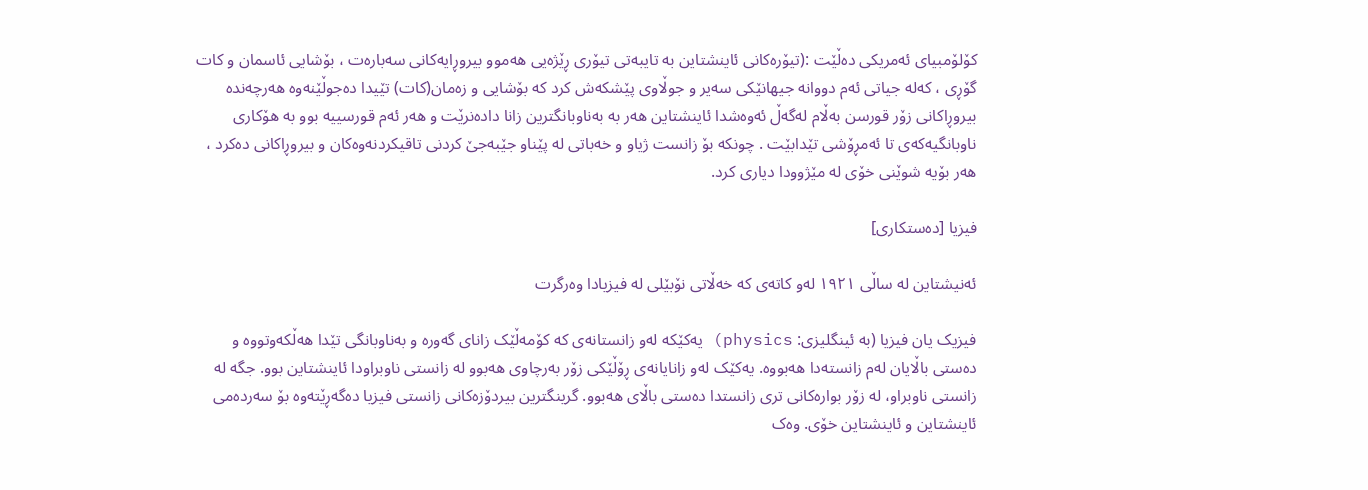کۆلۆمبیای ئەمریکی دەڵێت :(تیۆرەکانی ئاینشتاین بە تایبەتی تیۆری ڕێژەیی ھەموو بیروڕایەکانی سەبارەت ، بۆشایی ئاسمان و کات گۆڕی ، کەلە جیاتی ئەم دووانە جیھانێکی سەیر و جوڵاوی پێشکەش کرد کە بۆشایی و زەمان(کات) تێیدا دەجوڵێنەوە ھەرچەندە بیروڕاکانی زۆر قورسن بەڵام لەگەڵ ئەوەشدا ئاینشتاین ھەر بە بەناوبانگترین زانا دادەنرێت و ھەر ئەم قورسییە بوو بە ھۆکاری ناوبانگیەکەی تا ئەمڕۆشی تێدابێت . چونکە بۆ زانست ژیاو و خەباتی لە پێناو جێبەجێ کردنی تاقیکردنەوەکان و بیروڕاکانی دەکرد ، ھەر بۆیە شوێنی خۆی لە مێژوودا دیاری کرد.

فیزیا [دەستکاری]

ئەنیشتاین لە ساڵی ١٩٢١ لەو کاتەی کە خەڵاتی نۆبێلی لە فیزیادا وەرگرت

فیزیک یان فیزیا (بە ئینگلیزی: physics) یەکێکە لەو زانستانەی کە کۆمەڵێک زانای گەورە و بەناوبانگی تێدا ھەڵکەوتووە و دەستی باڵایان لەم زانستەدا ھەبووە. یەکێک لەو زانایانەی ڕۆڵێکی زۆر بەرچاوی ھەبوو لە زانستی ناوبراودا ئاینشتاین بوو. جگە لە زانستی ناوبراو، لە ‌زۆر بوارەکانی تری زانستدا دەستی باڵای ھەبوو. گرینگترین بیردۆزەکانی زانستی فیزیا دەگەڕێتەوە بۆ سەردەمی ئاینشتاین و ئاینشتاین خۆی. وەک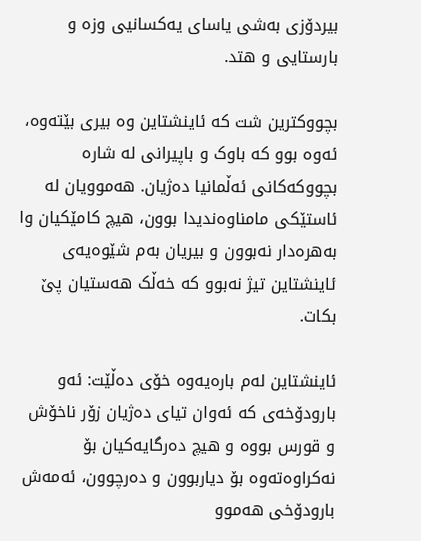بیردۆزی بەشی یاسای یەکسانیی وزە و بارستایی و ھتد.

بچووکترین شت کە ئاینشتاین وە‌ بیری بێتەوە، ئەوە بوو کە‌ باوک و باپیرانی لە شارە بچووکەکانی ئەڵمانیا دەژیان. ھەموویان لە ئاستێکی مامناوەندیدا بوون، ھیچ کامێکیان وا بەھرەدار نەبوون و بیریان بەم شێوەیەی ئاینشتاین تیژ نەبوو کە خەڵک ھەستیان پێ بکات.

ئاینشتاین لەم بارەیەوە خۆی دەڵێت: ئەو بارودۆخەی کە ئەوان تیای دەژیان زۆر ناخۆش و قورس بووە‌ و ھیچ دەرگایەکیان بۆ نەکراوەتەوە بۆ دیاربوون و دەرچوون، ئەمەش بارودۆخی ھەموو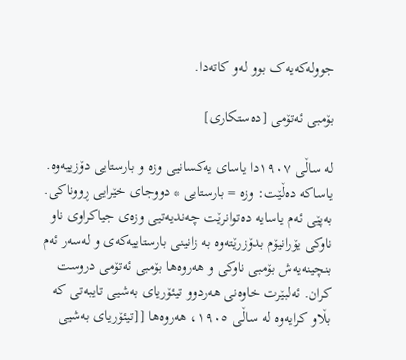جوولەکە‌یەک بوو لەو کاتەدا.

بۆمبی ئەتۆمی [دەستکاری]

لە ساڵی ١٩٠٧دا یاسای یەکسانیی وزە ‌و بارستایی دۆزییەوە. یاساکە دەڵێت: وزە = بارستایی * دووجای خێرایی ڕووناکی. بەپێی ئەم یاسایە دەتوانرێت چەندیەتیی وزە‌ی جیاکراوی ناو ناوکی یۆرانیۆم بدۆزرێتەوە بە زانینی بارستاییەکەی و لەسەر ئەم بنچینەیەش بۆمبی ناوکی و ھەروەھا بۆمبی ئەتۆمی دروست کران. ئەلبێرت خاوەنی ھەردوو تیئۆریای بەشیی تایبەتی کە بڵاو کرایەوە لە ساڵی ١٩٠٥، ھەروەھا [[تیئۆریای بەشیی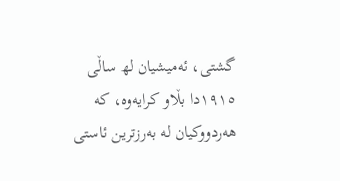گشتی، ئەمیشیان لھ ساڵی ١٩١٥دا بڵاو کرایەوە، کە ھەردووکیان لە بەرزترین ئاستی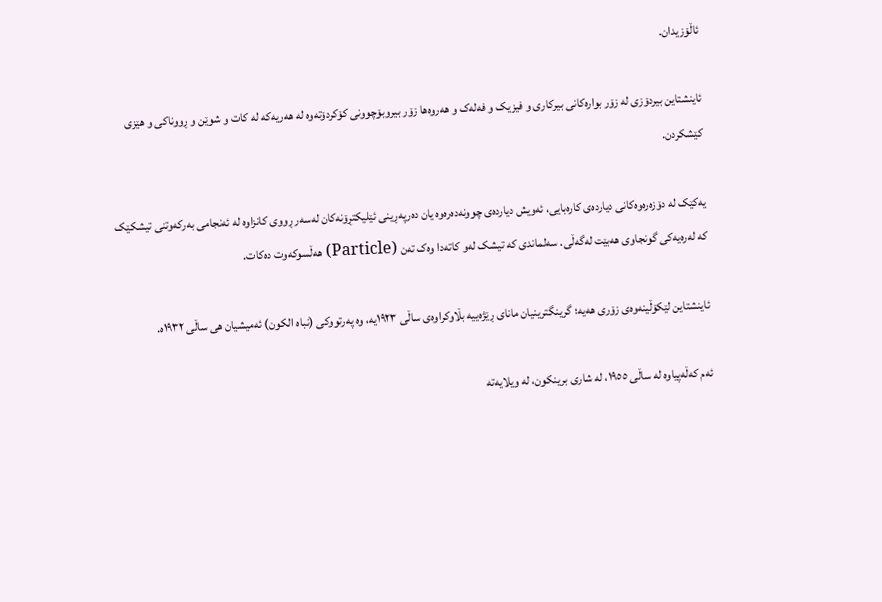ئاڵۆزیدان.

ئاینشتاین بیردۆزی لە زۆر بوارەکانی بیرکاری و فیزیک و فەلەک و ھەروەھا زۆر بیروبۆچوونی کۆکردۆتەوە لە ھەریەکە لە کات و شوێن و ڕووناکی و ھێزی کێشکردن.

یەکێک لە دۆزەرەوەکانی دیاردەی کارەبایی، ئەویش دیاردەی چوونەدەرەوە یان دەرپەڕینی ئێلیکتڕۆنەکان لەسەر ڕووی کانزا‌وە لە ئەنجامی بەرکەوتنی تیشکێک کە لەرەیەکی گونجاوی ھەبێت لەگەڵی. سەلماندی کە تیشک لەو کاتەدا وەک تەن (Particle) ھەڵسوکەوت دەکات.

ئاینشتاین لێکۆڵینەوەی زۆری ھەیە؛ گرینگترینیان مانای ڕێژەییە‌ بڵاوکراوەی ساڵی ١٩٢٣یە، وە پەرتووکی (نباە الکون) ئەمیشیان ھی ساڵی ١٩٣٢ە.

ئەم کەڵەپیاوە لە ساڵی ١٩٥٥، لە شاری برینکون، لە ویلایەتە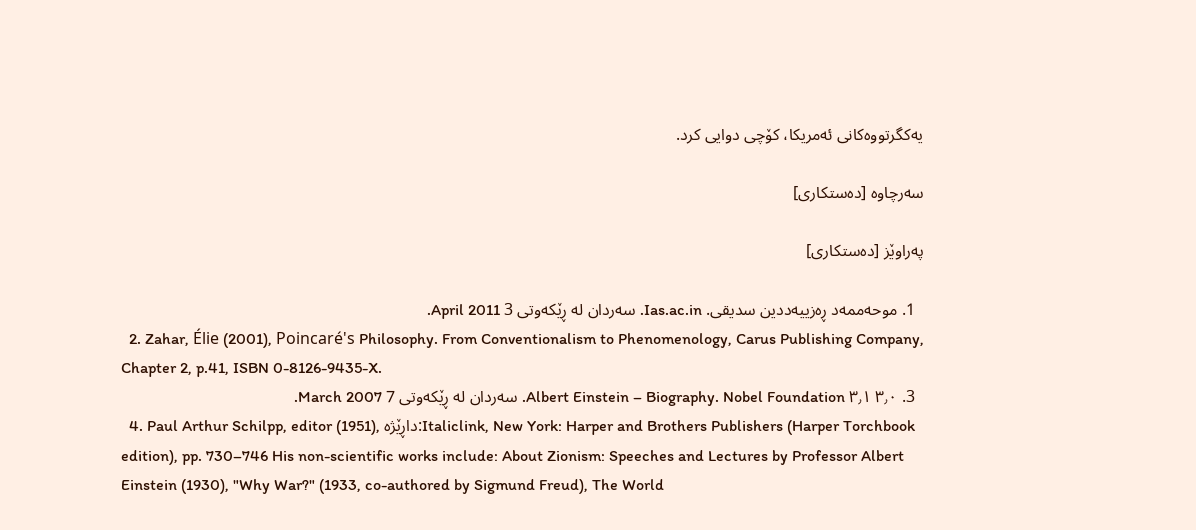یەکگرتووەکانی ئەمریکا، کۆچی دوایی کرد.

سەرچاوە [دەستکاری]

پەراوێز [دەستکاری]

  1. موحەممەد ڕەزییەددین سدیقی. Ias.ac.in. سەردان لە ڕێکەوتی 3 April 2011.
  2. Zahar, Élie (2001), Poincaré's Philosophy. From Conventionalism to Phenomenology, Carus Publishing Company, Chapter 2, p.41, ISBN 0-8126-9435-X.
  3. ٣٫٠ ٣٫١ Albert Einstein – Biography. Nobel Foundation. سەردان لە ڕێکەوتی 7 March 2007.
  4. Paul Arthur Schilpp, editor (1951), داڕێژە:Italiclink, New York: Harper and Brothers Publishers (Harper Torchbook edition), pp. 730–746 His non-scientific works include: About Zionism: Speeches and Lectures by Professor Albert Einstein (1930), "Why War?" (1933, co-authored by Sigmund Freud), The World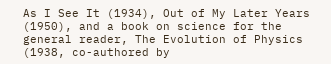As I See It (1934), Out of My Later Years (1950), and a book on science for the general reader, The Evolution of Physics (1938, co-authored by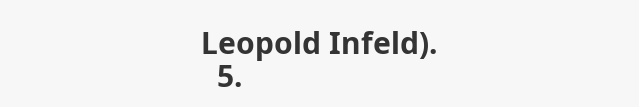Leopold Infeld).
  5.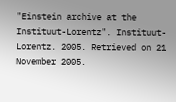"Einstein archive at the Instituut-Lorentz". Instituut-Lorentz. 2005. Retrieved on 21 November 2005.